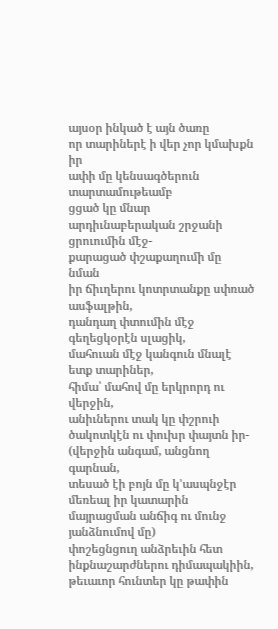այսօր ինկած է այն ծառը
որ տարիներէ ի վեր չոր կմախքն իր
ափի մը կենսագծերուն տարտամութեամբ
ցցած կը մնար արդիւնաբերական շրջանի ցրուումին մէջ-
քարացած փշաքաղումի մը նման
իր ճիւղերու կոտրտանքը սփռած ասֆալթին,
դանդաղ փտումին մէջ գեղեցկօրէն սլացիկ,
մահուան մէջ կանգուն մնալէ ետք տարիներ,
հիմա՝ մահով մը երկրորդ ու վերջին,
անիւներու տակ կը փշրուի
ծակոտկէն ու փուխր փայտն իր-
(վերջին անգամ, անցնող գարնան,
տեսած էի բոյն մը կ’ասպնջէր
մեռեալ իր կատարին
մայրացման անճիգ ու մունջ յանձնումով մը)
փոշեցնցուղ անձրեւին հետ
ինքնաշարժներու դիմապակիին,
թեւաւոր հունտեր կը թափին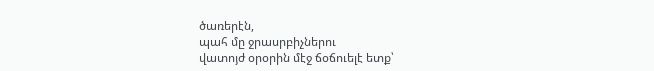ծառերէն,
պահ մը ջրասրբիչներու
վատոյժ օրօրին մէջ ճօճուելէ ետք՝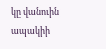կը վանուին ապակիի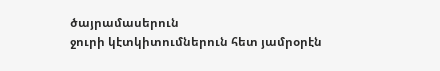ծայրամասերուն
ջուրի կէտկիտումներուն հետ յամրօրէն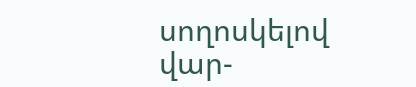սողոսկելով
վար-